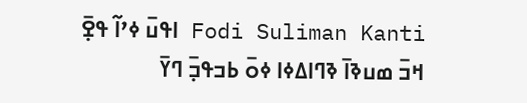Fodi Suliman Kanti ߊߟߎ߫ ߦߴߊ߬ ߟߐ߲߫ ߞߏ߫ ߘߎߢߊ߫ ߢߣߊߡߦߊ ߦߋ߫ ߕߏߟߏ߲߫ ߣߌ߫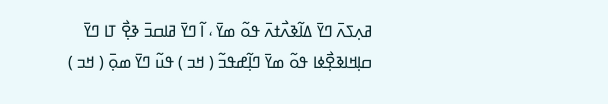ߥߍ߲ߖߍ߫ ߣߌ߫ ߡߊ߬ߢߍ߯ߙߍ߫ ߟߋ߬ ߘߌ߫ ، ߊ߬ ߣߌ߫ ߥߊߛߏ߫ ߢߐ߲߯ ߠߊ ߣߌ߫ ߛߊ߲ߞߊߢߐ߲߯ߦߊ ߟߋ߬ ߘߌ߫ ߣߊ߲߬ߝߟߏ߬ ( ߞߏ ) ߟߎ߬ ߣߌ߫ ߘߋ߲߫ ( ߞߏ )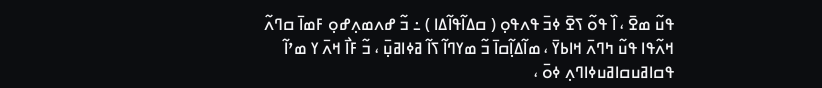ߟߎ߬ ߘߐ߫ ، ߊ߰ ߟߋ߬ ߖߐ߫ ߦߏ߫ ߟߍߟߋ߲ ( ߛߡߊ߬ߟߊ߬ߡߊ ) ߸ ߏ߬ ߝߍߘߍ߲ߝߋ߲ ߓߘߊ߫ ߛߣߍ߬ ߞߍ߬ߟߊ ߟߎ߬ ߤߣߍ߫ ߞߊߕߌ߫ ، ߘߊ߬ߡߊ߲߬ߛߊ߫ ߏ߬ ߘߌߣߊ߬ ߖߊ߬ ߥߦߊߥߎ߲߫ ، ߏ߬ ߓߊ߯ ߞߍ߫ ߌ ߘߴߊ߬ ߟߛߊߥߎߛߊߥߎߦߊߣߍ߲ ߦߋ߫ ،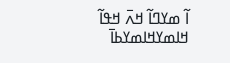ߊ߬ ߘߌߣߊ߬ ߞߍ߫ ߞߟߊ߬ ߞߊߘߌߞߊߘߌߕߊ߫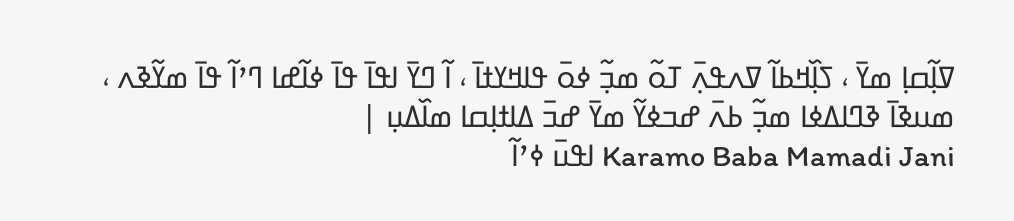ߜߊ߲߬ߛߊ߲ ߘߌ߫ ، ߖߊ߲߰ߞߕߊ߬ ߜߍߟߍ߲߫ ߠߋ߬ ߘߏ߲߬ ߦߋ߫ ߟߊߞߌߙߊ߫ ، ߊ߬ ߣߌ߫ ߊߟߊ߫ ߟߊ߫ ߦߊ߬ߝߊ ߣߴߊ߬ ߟߊ߫ ߘߌ߬ߢߍ ، ߘߎߢߊ߫ ߢߣߊߡߦߊ ߘߏ߲߬ ߕߍ߫ ߝߏߦߌ߬ ߘߌ߫ ߝߏ߫ ߡߊߙߊ߲ߛߊ ߘߊ߰ߡߎ߲ |
Karamo Baba Mamadi Jani ߊߟߎ߫ ߦߴߊ߬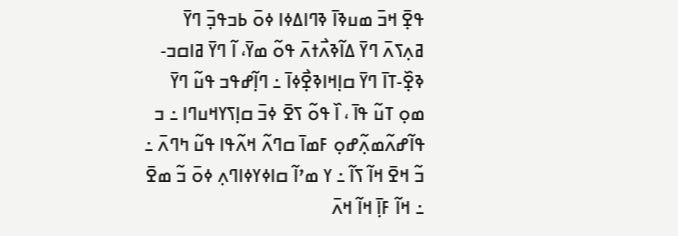ߟߐ߲߫ ߞߏ߫ ߘߎߢߊ߫ ߢߣߊߡߦߊ ߦߋ߫ ߕߏߟߏ߲߫ ߣߌ߫ ߥߍ߲ߖߍ߫ ߣߌ߫ ߡߊ߬ߢߍ߯ߙߍ߫ ߟߋ߬ ߘߌ߫، ߊ߬ ߣߌ߫ ߥߊߛߏ-ߢߐ߲߰-ߠߊ߫ ߣߌ߫ ߛߊ߲ߞߊߢߐ߲߯ߦߊ߫ ߸ ߣߊ߲߬ߝߟߏ ߟߎ߬ ߣߌ߫ ߘߋ߲ ߠߎ߬ ߟߊ߫ ، ߊ߰ ߟߋ߬ ߖߐ߫ ߦߏ߫ ߛߊ߲ߖߌߞߎߣߊ ߸ ߏ ߟߊ߬ߝߍ߬ߘߍ߲߬ߝߋ߲ ߓߘߊ߫ ߛߣߍ߬ ߞߍ߬ߟߊ ߟߎ߬ ߤߣߍ߫ ߸ ߏ߬ ߞߐ߫ ߞߊ߬ ߖߊ߬ ߸ ߌ ߘߴߊ߬ ߛߊߦߌߦߊߣߍ߲ ߦߋ߫ ߏ߬ ߘߐ߫ ߸ ߞߊ߬ ߓߊ߲߫ ߞߊ߬ ߞߍ߫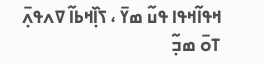ߞߟߊ߬ߞߟߊ ߟߎ߬ ߘߌ߫ ، ߖߊ߲߰ߞߕߊ߬ ߜߍߟߍ߲߫ ߠߋ߫ ߘߏ߲߬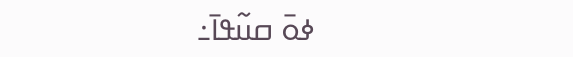ߦߋ߫ ߛߎ߬ߟߊ߫߸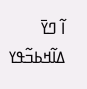ߊ߬ ߣߌ߫ ߡߊ߬ߞߕߏ߬ߟߌ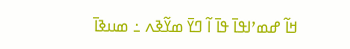ߞߊ߬ ߝߘߴߊߟߊ߫ ߟߊ߫ ߊ߬ ߣߌ߫ ߘߌ߬ߢߍ ߸ ߘߎߢߊ߫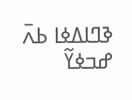ߢߣߊߡߦߊ ߕߍ߫ ߝߏߦߌ߬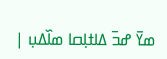ߘߌ߫ ߝߏ߫ ߡߊߙߊ߲ߛߊ ߘߊ߰ߡߎ߲ |